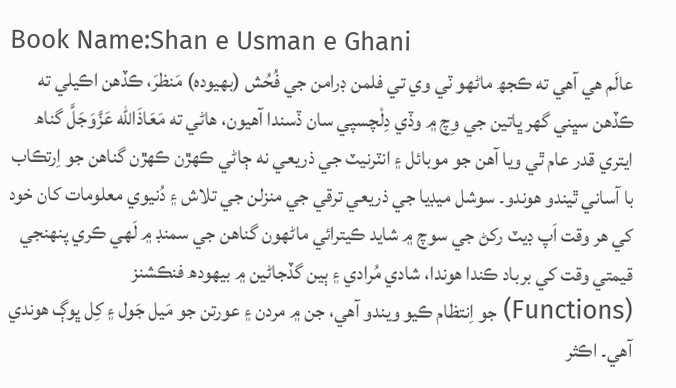Book Name:Shan e Usman e Ghani
عالَم هي آهي ته ڪجھ ماڻهو ٽي وي تي فلمن ڊرامن جي فُحُش (بهيوده) مَنظرَ، ڪڏهن اڪيلي ته ڪڏهن سڀني گھر ڀاتين جي وِچ ۾ وڏي دِلْچسپي سان ڏسندا آهيون، هاڻي ته مَعَاذَاللّٰه عَزَّوَجَلَّ گناھ ايتري قدر عام ٿي ويا آهن جو موبائل ۽ انٽرنيٽ جي ذريعي نه ڄاڻي ڪهڙن ڪهڙن گناهن جو اِرتڪاب با آساني ٿيندو هوندو۔ سوشل ميڊيا جي ذريعي ترقي جي منزلن جي تلاش ۽ دُنيوي معلومات کان خود کي هر وقت اَپ ڊيٽ رکڻ جي سوچ ۾ شايد ڪيترائي ماڻهون گناهن جي سمنڊ ۾ لَهي ڪري پنهنجي قيمتي وقت کي برباد ڪندا هوندا، شادي مُرادي ۽ ٻين گڏجاڻين ۾ بيهودھ فنڪشنز (Functions) جو اِنتظام ڪيو ويندو آهي، جن ۾ مردن ۽ عورتن جو مَيل جَول ۽ کِل ڀوڳ هوندي آهي۔ اڪثر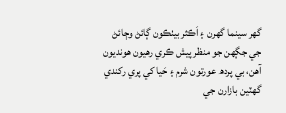گھر سينما گھرن ۽ اَڪثر بيٺڪون ڳائڻ وڄائڻ جي جڳھن جو منظر پيش ڪري رهيون هونديون آهن، بي پردھ عورتون شرم ۽ حَيا کي پري رکندي گهٽين بازارن جي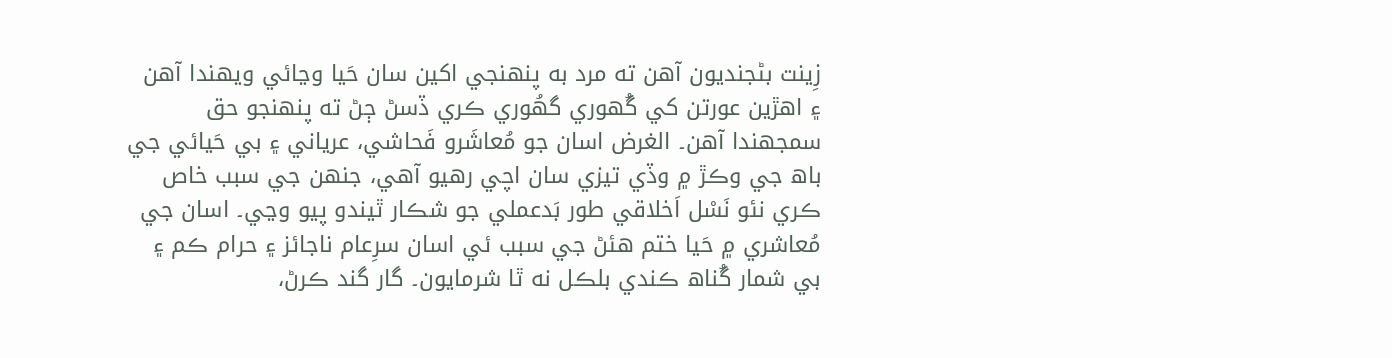زِينت بڻجنديون آهن ته مرد به پنهنجي اکين سان حَيا وڃائي ويهندا آهن ۽ اهڙين عورتن کي گُھوري گھُوري ڪري ڏسڻ ڄڻ ته پنهنجو حق سمجھندا آهن۔ الغرض اسان جو مُعاشَرو فَحاشي، عرياني ۽ بي حَيائي جي باھ جي وڪڙ ۾ وڏي تيزي سان اچي رهيو آهي، جنهن جي سبب خاص ڪري نئو نَسْل اَخلاقي طور بَدعملي جو شڪار ٿيندو پيو وڃي۔ اسان جي مُعاشري ۾ حَيا ختم هئڻ جي سبب ئي اسان سرِعام ناجائز ۽ حرام ڪم ۽ بي شمار گُناھ ڪندي بلڪل نه ٿا شرمايون۔ گار گند ڪرڻ،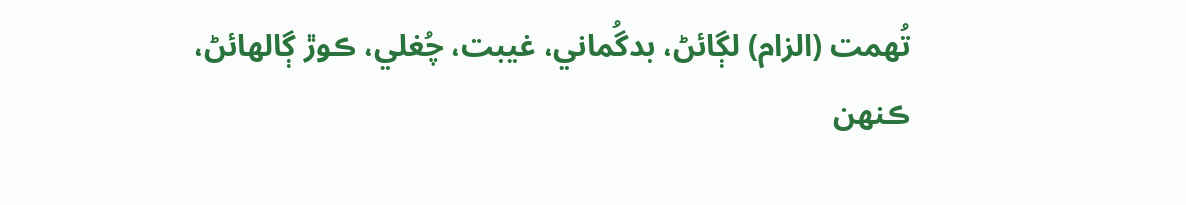تُهمت (الزام) لڳائڻ، بدگُماني، غيبت، چُغلي، ڪوڙ ڳالهائڻ، ڪنهن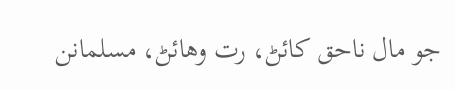جو مال ناحق کائڻ، رت وهائڻ، مسلمانن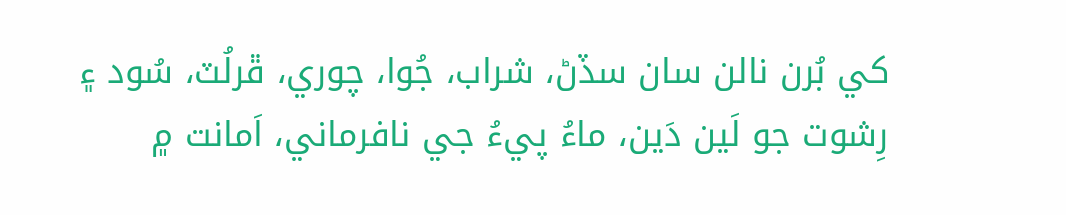کي بُرن نالن سان سڏڻ، شراب، جُوا، چوري، ڦرلُٽ، سُود ۽ رِشوت جو لَين دَين، ماءُ پيءُ جي نافرماني، اَمانت ۾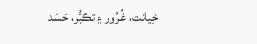خِيانت، غُرُور ۽ تڪبُّر، حَسَد